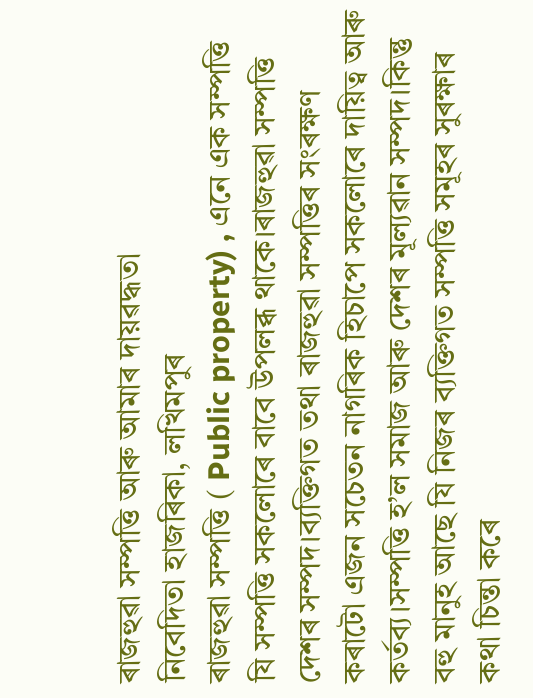ৰাজহুৱা সম্পত্তি আৰু আমাৰ দায়ৱদ্ধতা
নিবেদিতা হাজৰিকা, লখিমপুৰ
ৰাজহুৱা সম্পত্তি ( Public property) , এনে এক সম্পত্তি যি সম্পত্তি সকলোৰে বাবে উপলব্ধ থাকে।ৰাজহুৱা সম্পত্তি দেশৰ সম্পদ।ব্যক্তিগত তথা ৰাজহুৱা সম্পত্তিৰ সংৰক্ষণ কৰাটো এজন সচেতন নাগৰিক হিচাপে সকলোৰে দায়িত্ব আৰু কৰ্তব্য।সম্পত্তি হ’ল সমাজ আৰু দেশৰ মূল্যৱান সম্পদ।কিন্তু বহু মানুহ আছে যি নিজৰ ব্যক্তিগত সম্পত্তি সমূহৰ সুৰক্ষাৰ কথা চিন্তা কৰে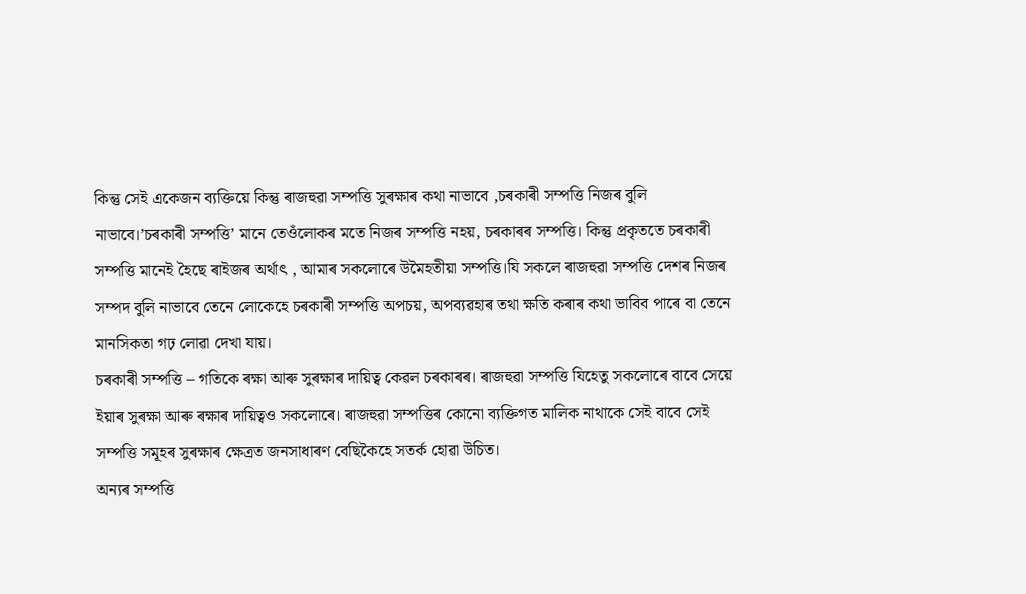কিন্তু সেই একেজন ব্যক্তিয়ে কিন্তু ৰাজহুৱা সম্পত্তি সুৰক্ষাৰ কথা নাভাবে ,চৰকাৰী সম্পত্তি নিজৰ বুলি নাভাবে।’চৰকাৰী সম্পত্তি’ মানে তেওঁলোকৰ মতে নিজৰ সম্পত্তি নহয়, চৰকাৰৰ সম্পত্তি। কিন্তু প্ৰকৃততে চৰকাৰী সম্পত্তি মানেই হৈছে ৰাইজৰ অৰ্থাৎ , আমাৰ সকলোৰে উমৈহতীয়া সম্পত্তি।যি সকলে ৰাজহুৱা সম্পত্তি দেশৰ নিজৰ সম্পদ বুলি নাভাবে তেনে লোকেহে চৰকাৰী সম্পত্তি অপচয়, অপব্যৱহাৰ তথা ক্ষতি কৰাৰ কথা ভাবিব পাৰে বা তেনে মানসিকতা গঢ় লোৱা দেখা যায়।
চৰকাৰী সম্পত্তি – গতিকে ৰক্ষা আৰু সুৰক্ষাৰ দায়িত্ব কেৱল চৰকাৰৰ। ৰাজহুৱা সম্পত্তি যিহেতু সকলোৰে বাবে সেয়ে ইয়াৰ সুৰক্ষা আৰু ৰক্ষাৰ দায়িত্বও সকলোৰে। ৰাজহুৱা সম্পত্তিৰ কোনো ব্যক্তিগত মালিক নাথাকে সেই বাবে সেই সম্পত্তি সমূহৰ সুৰক্ষাৰ ক্ষেত্ৰত জনসাধাৰণ বেছিকৈহে সতৰ্ক হোৱা উচিত।
অন্যৰ সম্পত্তি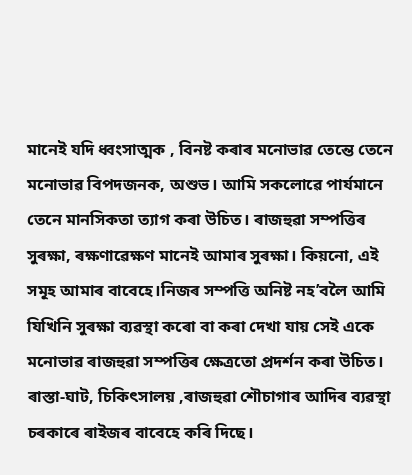মানেই যদি ধ্বংসাত্মক , বিনষ্ট কৰাৰ মনোভাৱ তেন্তে তেনে মনোভাৱ বিপদজনক, অশুভ। আমি সকলোৱে পাৰ্যমানে তেনে মানসিকতা ত্যাগ কৰা উচিত। ৰাজহুৱা সম্পত্তিৰ সুৰক্ষা, ৰক্ষণাৱেক্ষণ মানেই আমাৰ সুৰক্ষা। কিয়নো, এই সমূহ আমাৰ বাবেহে।নিজৰ সম্পত্তি অনিষ্ট নহ’বলৈ আমি যিখিনি সুৰক্ষা ব্যৱস্থা কৰো বা কৰা দেখা যায় সেই একে মনোভাৱ ৰাজহুৱা সম্পত্তিৰ ক্ষেত্ৰতো প্ৰদৰ্শন কৰা উচিত। ৰাস্তা-ঘাট, চিকিৎসালয় ,ৰাজহুৱা শৌচাগাৰ আদিৰ ব্যৱস্থা চৰকাৰে ৰাইজৰ বাবেহে কৰি দিছে।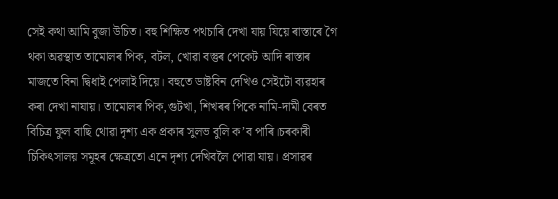সেই কথা আমি বুজা উচিত। বহু শিক্ষিত পথচাৰি দেখা যায় যিয়ে ৰাস্তাৰে গৈ থকা অৱস্থাত তামোলৰ পিক, বটল, খোৱা বস্তুৰ পেকেট আদি ৰাস্তাৰ মাজতে বিনা দ্বিধাই পেলাই দিয়ে। বহুতে ডাষ্টবিন দেখিও সেইটো ব্যৱহাৰ কৰা দেখা নাযায়। তামোলৰ পিক,গুটখা, শিখৰৰ পিকে নামি-দামী বেৰত বিচিত্ৰ ফুল বাছি থোৱা দৃশ্য এক প্ৰকাৰ সুলভ বুলি ক’ব পাৰি।চৰকাৰী চিকিৎসালয় সমূহৰ ক্ষেত্ৰতো এনে দৃশ্য দেখিবলৈ পোৱা যায়। প্ৰসাৱৰ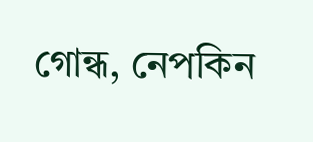গোন্ধ, নেপকিন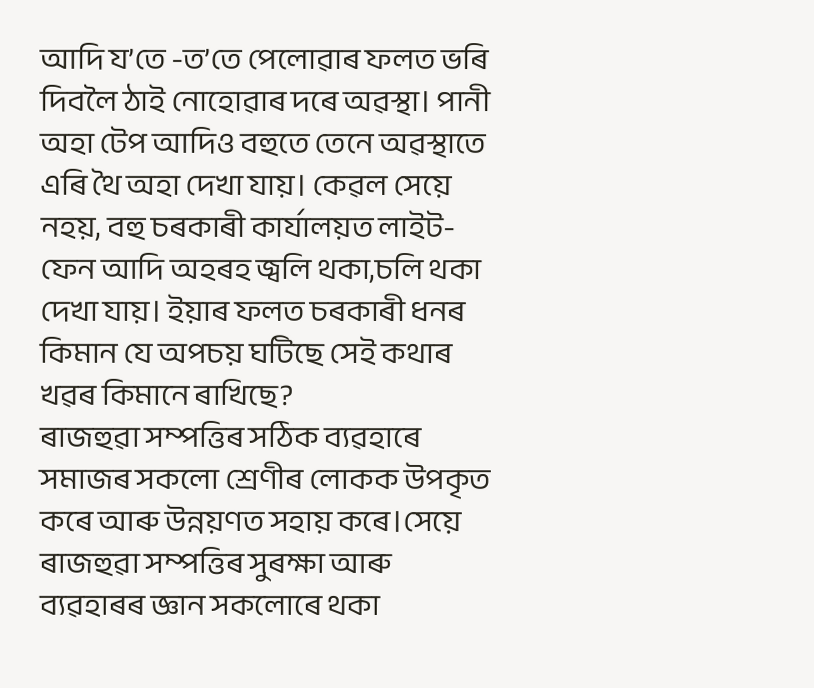আদি য’তে -ত’তে পেলোৱাৰ ফলত ভৰি দিবলৈ ঠাই নোহোৱাৰ দৰে অৱস্থা। পানী অহা টেপ আদিও বহুতে তেনে অৱস্থাতে এৰি থৈ অহা দেখা যায়। কেৱল সেয়ে নহয়, বহু চৰকাৰী কাৰ্যালয়ত লাইট-ফেন আদি অহৰহ জ্বলি থকা,চলি থকা দেখা যায়। ইয়াৰ ফলত চৰকাৰী ধনৰ কিমান যে অপচয় ঘটিছে সেই কথাৰ খৱৰ কিমানে ৰাখিছে?
ৰাজহুৱা সম্পত্তিৰ সঠিক ব্যৱহাৰে সমাজৰ সকলো শ্ৰেণীৰ লোকক উপকৃত কৰে আৰু উন্নয়ণত সহায় কৰে।সেয়ে ৰাজহুৱা সম্পত্তিৰ সুৰক্ষা আৰু ব্যৱহাৰৰ জ্ঞান সকলোৰে থকা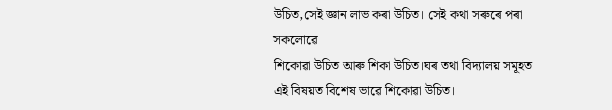উচিত,সেই জ্ঞান লাভ কৰা উচিত। সেই কথা সৰুৰে পৰা সকলোৱে
শিকোৱা উচিত আৰু শিকা উচিত।ঘৰ তথা বিদ্যালয় সমূহত এই বিষয়ত বিশেষ ভাৱে শিকোৱা উচিত।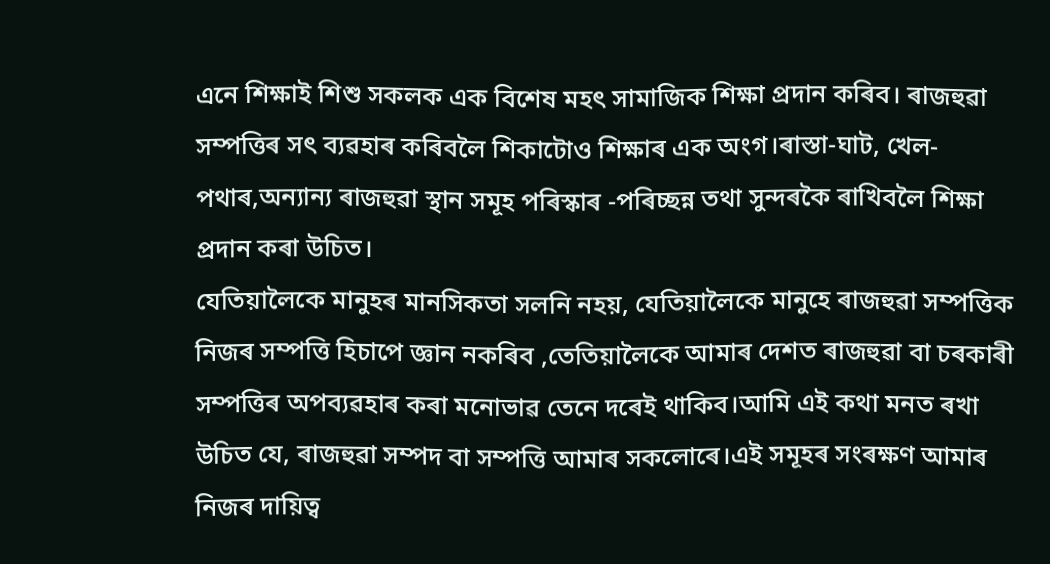এনে শিক্ষাই শিশু সকলক এক বিশেষ মহৎ সামাজিক শিক্ষা প্ৰদান কৰিব। ৰাজহুৱা সম্পত্তিৰ সৎ ব্যৱহাৰ কৰিবলৈ শিকাটোও শিক্ষাৰ এক অংগ।ৰাস্তা-ঘাট, খেল-পথাৰ,অন্যান্য ৰাজহুৱা স্থান সমূহ পৰিস্কাৰ -পৰিচ্ছন্ন তথা সুন্দৰকৈ ৰাখিবলৈ শিক্ষা প্ৰদান কৰা উচিত।
যেতিয়ালৈকে মানুহৰ মানসিকতা সলনি নহয়, যেতিয়ালৈকে মানুহে ৰাজহুৱা সম্পত্তিক নিজৰ সম্পত্তি হিচাপে জ্ঞান নকৰিব ,তেতিয়ালৈকে আমাৰ দেশত ৰাজহুৱা বা চৰকাৰী সম্পত্তিৰ অপব্যৱহাৰ কৰা মনোভাৱ তেনে দৰেই থাকিব।আমি এই কথা মনত ৰখা উচিত যে, ৰাজহুৱা সম্পদ বা সম্পত্তি আমাৰ সকলোৰে।এই সমূহৰ সংৰক্ষণ আমাৰ নিজৰ দায়িত্ব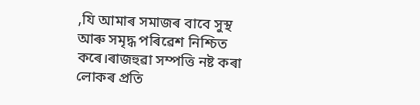,যি আমাৰ সমাজৰ বাবে সুস্থ আৰু সমৃদ্ধ পৰিৱেশ নিশ্চিত কৰে।ৰাজহুৱা সম্পত্তি নষ্ট কৰা লোকৰ প্ৰতি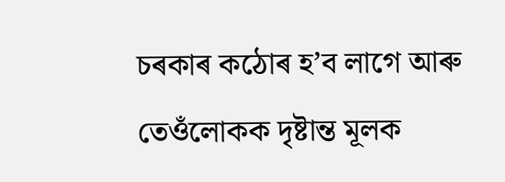চৰকাৰ কঠোৰ হ’ব লাগে আৰু তেওঁলোকক দৃষ্টান্ত মূলক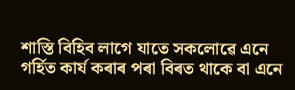শাস্তি বিহিব লাগে যাতে সকলোৱে এনে গৰ্হিত কাৰ্য কৰাৰ পৰা বিৰত থাকে বা এনে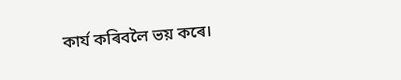কাৰ্য কৰিবলৈ ভয় কৰে।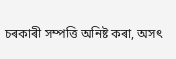চৰকাৰী সম্পত্তি অনিষ্ট কৰা, অসৎ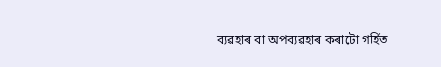ব্যৱহাৰ বা অপব্যৱহাৰ কৰাটো গৰ্হিত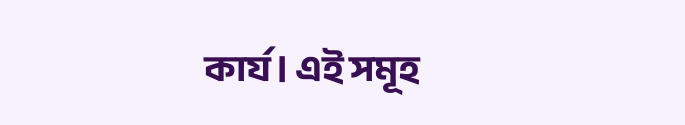কাৰ্য। এই সমূহ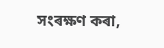সংৰক্ষণ কৰা,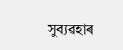সুব্যৱহাৰ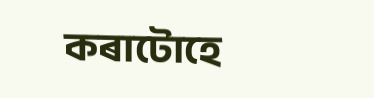কৰাটোহে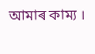আমাৰ কাম্য ।